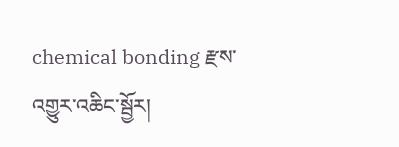chemical bonding རྫས་འགྱུར་འཆིང་སྦྱོར།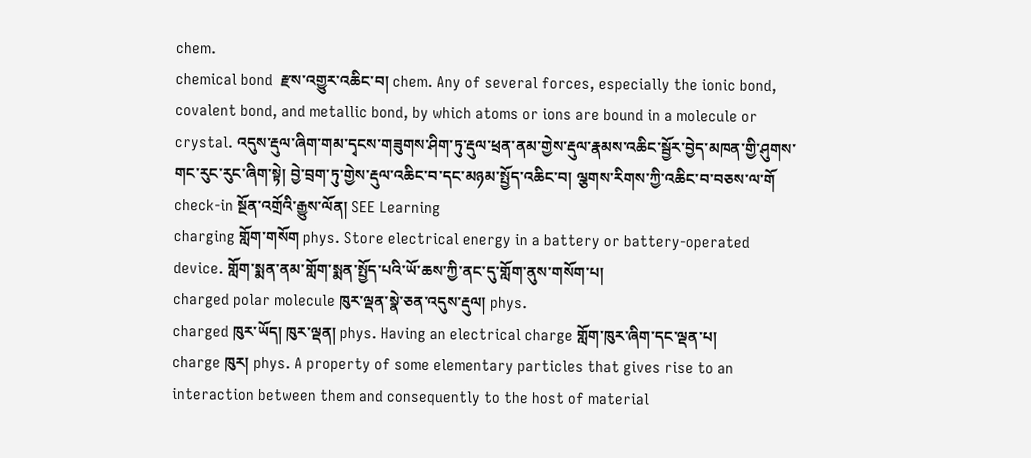chem.
chemical bond  རྫས་འགྱུར་འཆིང་བ། chem. Any of several forces, especially the ionic bond, covalent bond, and metallic bond, by which atoms or ions are bound in a molecule or crystal. འདུས་རྡུལ་ཞིག་གམ་དྭངས་གཟུགས་ཤིག་ཏུ་རྡུལ་ཕྲན་ནམ་གྱེས་རྡུལ་རྣམས་འཆིང་སྦྱོར་བྱེད་མཁན་གྱི་ཤུགས་གང་རུང་རུང་ཞིག་སྟེ། བྱེ་བྲག་ཏུ་གྱེས་རྡུལ་འཆིང་བ་དང་མཉམ་སྤྱོད་འཆིང་བ། ལྕགས་རིགས་ཀྱི་འཆིང་བ་བཅས་ལ་གོ
check-in སྔོན་འགྲོའི་རྒྱུས་ལོན། SEE Learning
charging གློག་གསོག phys. Store electrical energy in a battery or battery-operated device. གློག་སྨན་ནམ་གློག་སྨན་སྤྱོད་པའི་ཡོ་ཆས་ཀྱི་ནང་དུ་གློག་ནུས་གསོག་པ།
charged polar molecule ཁུར་ལྡན་སྣེ་ཅན་འདུས་རྡུལ། phys.
charged ཁུར་ཡོད། ཁུར་ལྡན། phys. Having an electrical charge གློག་ཁུར་ཞིག་དང་ལྡན་པ།
charge ཁུར། phys. A property of some elementary particles that gives rise to an interaction between them and consequently to the host of material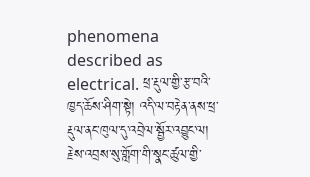phenomena described as electrical. ཕྲ་རྡུལ་གྱི་རྩ་བའི་ཁྱད་ཆོས་ཤིག་སྟེ། འདི་ལ་བརྟེན་ནས་ཕྲ་རྡུལ་ནང་ཁུལ་དུ་འབྲེལ་སྦྱོར་འབྱུང་ལ། རྗེས་འབྲས་སུ་གློག་གི་སྣང་ཚུལ་གྱི་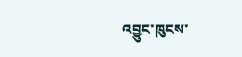འབྱུང་ཁུངས་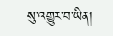སུ་འགྱུར་བ་ཡིན།